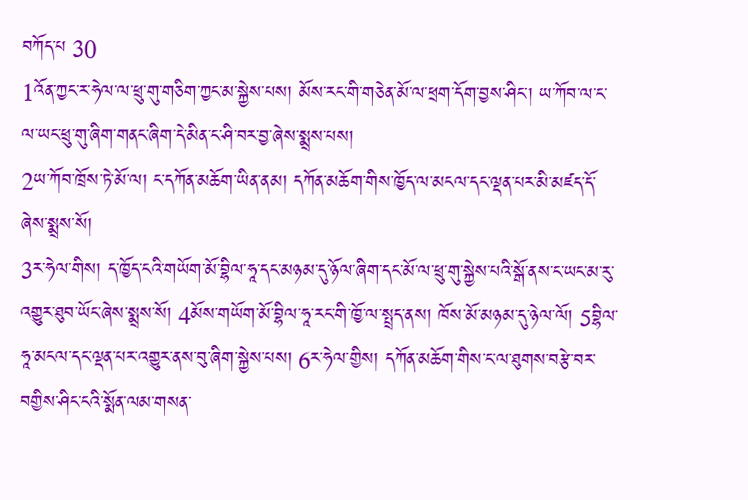བཀོད་པ 30
1འོན་ཀྱང་ར་ཧེལ་ལ་ཕྲུ་གུ་གཅིག་ཀྱང་མ་སྐྱེས་པས། མོས་རང་གི་གཅེན་མོ་ལ་ཕྲག་དོག་བྱས་ཤིང་། ཡ་ཀོབ་ལ་ང་ལ་ཡང་ཕྲུ་གུ་ཞིག་གནང་ཞིག་དེ་མིན་ང་ཤི་བར་བྱ་ཞེས་སྨྲས་པས།
2ཡ་ཀོབ་ཁྲོས་ཏེ་མོ་ལ། ང་དཀོན་མཆོག་ཡིན་ནམ། དཀོན་མཆོག་གིས་ཁྱོད་ལ་མངལ་དང་ལྡན་པར་མི་མཛད་དོ་ཞེས་སྨྲས་སོ།
3ར་ཧེལ་གིས། ད་ཁྱོད་ངའི་གཡོག་མོ་བྷིལ་ཧཱ་དང་མཉམ་དུ་ཉོལ་ཞིག་དང་མོ་ལ་ཕྲུ་གུ་སྐྱེས་པའི་སྒོ་ནས་ང་ཡང་མ་རུ་འགྱུར་ཐུབ་ཡོང་ཞེས་སྨྲས་སོ། 4མོས་གཡོག་མོ་བྷིལ་ཧཱ་རང་གི་ཁྱོ་ལ་སྤྲད་ནས། ཁོས་མོ་མཉམ་དུ་ཉེལ་ལོ། 5བྷིལ་ཧཱ་མངལ་དང་ལྡན་པར་འགྱུར་ནས་བུ་ཞིག་སྐྱེས་པས། 6ར་ཧེལ་གྱིས། དཀོན་མཆོག་གིས་ང་ལ་ཐུགས་བརྩེ་བར་བགྱིས་ཤིང་ངའི་སྨོན་ལམ་གསན་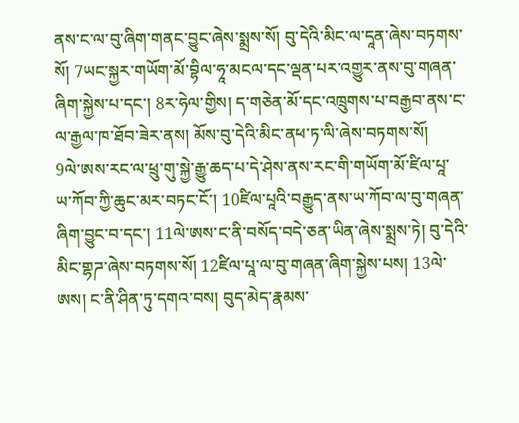ནས་ང་ལ་བུ་ཞིག་གནང་བྱུང་ཞེས་སྨྲས་སོ། བུ་དེའི་མིང་ལ་དཱན་ཞེས་བཏགས་སོ། 7ཡང་སྐྱར་གཡོག་མོ་བྷིལ་ཧཱ་མངལ་དང་ལྡན་པར་འགྱུར་ནས་བུ་གཞན་ཞིག་སྐྱེས་པ་དང་། 8ར་ཧེལ་གྱིས། ད་གཅེན་མོ་དང་འཁྲུགས་པ་བརྒྱབ་ནས་ང་ལ་རྒྱལ་ཁ་ཐོབ་ཟེར་ནས། མོས་བུ་དེའི་མིང་ནཕ་ཏ་ལི་ཞེས་བཏགས་སོ།
9ལེ་ཨས་རང་ལ་ཕྲུ་གུ་སྐྱེ་རྒྱུ་ཆད་པ་དེ་ཤེས་ནས་རང་གི་གཡོག་མོ་ཛིལ་པཱ་ཡ་ཀོབ་ཀྱི་ཆུང་མར་བཏང་ངོ་། 10ཛིལ་པཱའི་བརྒྱུད་ནས་ཡ་ཀོབ་ལ་བུ་གཞན་ཞིག་བྱུང་བ་དང་། 11ལེ་ཨས་ང་ནི་བསོད་བདེ་ཅན་ཡིན་ཞེས་སྨྲས་ཏེ། བུ་དེའི་མིང་གྷཌ་ཞེས་བཏགས་སོ། 12ཛིལ་པཱ་ལ་བུ་གཞན་ཞིག་སྐྱེས་པས། 13ལེ་ཨས། ང་ནི་ཤིན་ཏུ་དགའ་བས། བུད་མེད་རྣམས་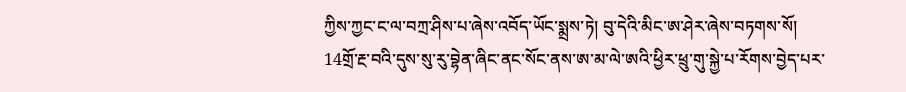ཀྱིས་ཀྱང་ང་ལ་བཀྲ་ཤིས་པ་ཞེས་འབོད་ཡོང་སྨྲས་ཏེ། བུ་དེའི་མིང་ཨ་ཤེར་ཞེས་བཏགས་སོ།
14གྲོ་རྔ་བའི་དུས་སུ་རུ་བྷེན་ཞིང་ནང་སོང་ནས་ཨ་མ་ལེ་ཨའི་ཕྱིར་ཕྲུ་གུ་སྐྱེ་པ་རོགས་བྱེད་པར་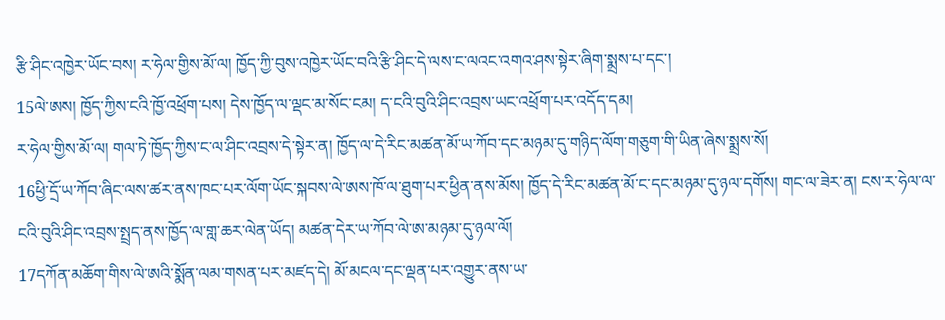རྩི་ཤིང་འཁྱེར་ཡོང་བས། ར་ཧེལ་གྱིས་མོ་ལ། ཁྱོད་ཀྱི་བུས་འཁྱེར་ཡོང་བའི་རྩི་ཤིང་དེ་ལས་ང་ལའང་འགའ་ཤས་སྟེར་ཞིག་སྨྲས་པ་དང་།
15ལེ་ཨས། ཁྱོད་ཀྱིས་ངའི་ཁྱོ་འཕྲོག་པས། དེས་ཁྱོད་ལ་ལྡང་མ་སོང་ངམ། ད་ངའི་བུའི་ཤིང་འབྲས་ཡང་འཕྲོག་པར་འདོད་དམ།
ར་ཧེལ་གྱིས་མོ་ལ། གལ་ཏེ་ཁྱོད་ཀྱིས་ང་ལ་ཤིང་འབྲས་དེ་སྟེར་ན། ཁྱོད་ལ་དེ་རིང་མཚན་མོ་ཡ་ཀོབ་དང་མཉམ་དུ་གཉིད་ལོག་གཅུག་གི་ཡིན་ཞེས་སྨྲས་སོ།
16ཕྱི་དྲོ་ཡ་ཀོབ་ཞིང་ལས་ཚར་ནས་ཁང་པར་ལོག་ཡོང་སྐབས་ལེ་ཨས་ཁོ་ལ་ཐུག་པར་ཕྱིན་ནས་མོས། ཁྱོད་དེ་རིང་མཚན་མོ་ང་དང་མཉམ་དུ་ཉལ་དགོས། གང་ལ་ཟེར་ན། ངས་ར་ཧེལ་ལ་ངའི་བུའི་ཤིང་འབྲས་སྤྲད་ནས་ཁྱོད་ལ་གླ་ཆར་ལེན་ཡོད། མཚན་དེར་ཡ་ཀོབ་ལེ་ཨ་མཉམ་དུ་ཉལ་ལོ།
17དཀོན་མཆོག་གིས་ལེ་ཨའི་སྨོན་ལམ་གསན་པར་མཛད་དེ། མོ་མངལ་དང་ལྡན་པར་འགྱུར་ནས་ཡ་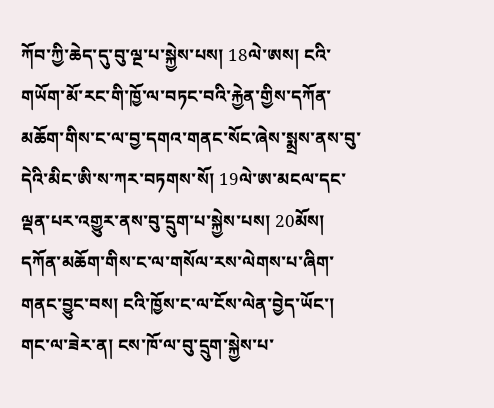ཀོབ་ཀྱི་ཆེད་དུ་བུ་ལྔ་པ་སྐྱེས་པས། 18ལེ་ཨས། ངའི་གཡོག་མོ་རང་གི་ཁྱོ་ལ་བཏང་བའི་རྐྱེན་གྱིས་དཀོན་མཆོག་གིས་ང་ལ་བྱ་དགའ་གནང་སོང་ཞེས་སྨྲས་ནས་བུ་དེའི་མིང་ཨི་ས་ཀར་བཏགས་སོ། 19ལེ་ཨ་མངལ་དང་ལྡན་པར་འགྱུར་ནས་བུ་དྲུག་པ་སྐྱེས་པས། 20མོས། དཀོན་མཆོག་གིས་ང་ལ་གསོལ་རས་ལེགས་པ་ཞིག་གནང་བྱུང་བས། ངའི་ཁྱོས་ང་ལ་ངོས་ལེན་བྱེད་ཡོང་། གང་ལ་ཟེར་ན། ངས་ཁོ་ལ་བུ་དྲུག་སྐྱེས་པ་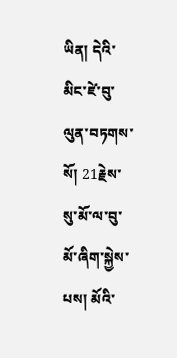ཡིན། དེའི་མིང་ཛེ་བུ་ལུན་བཏགས་སོ། 21རྗེས་སུ་མོ་ལ་བུ་མོ་ཞིག་སྐྱེས་པས། མོའི་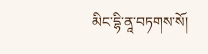མིང་དྷི་ནཱ་བཏགས་སོ།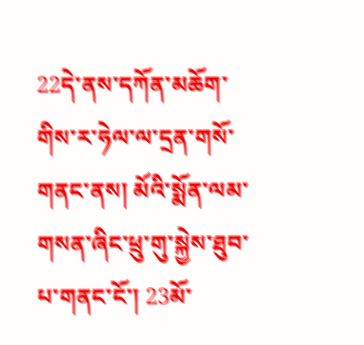22དེ་ནས་དཀོན་མཆོག་གིས་ར་ཧེལ་ལ་དྲན་གསོ་གནང་ནས། མོའི་སྨོན་ལམ་གསན་ཞིང་ཕྲུ་གུ་སྐྱེས་ཐུབ་པ་གནང་ངོ་། 23མོ་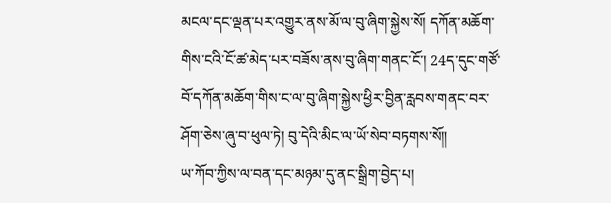མངལ་དང་ལྡན་པར་འགྱུར་ནས་མོ་ལ་བུ་ཞིག་སྐྱེས་སོ། དཀོན་མཆོག་གིས་ངའི་ངོ་ཚ་མེད་པར་བཟོས་ནས་བུ་ཞིག་གནང་ངོ་། 24ད་དུང་གཙོ་བོ་དཀོན་མཆོག་གིས་ང་ལ་བུ་ཞིག་སྐྱེས་ཕྱིར་བྱིན་རླབས་གནང་བར་ཤོག་ཅེས་ཞུ་བ་ཕུལ་ཏེ། བུ་དེའི་མིང་ལ་ཡོ་སེབ་བཏགས་སོ༎
ཡ་ཀོབ་ཀྱིས་ལ་བན་དང་མཉམ་དུ་ནང་སྒྲིག་བྱེད་པ།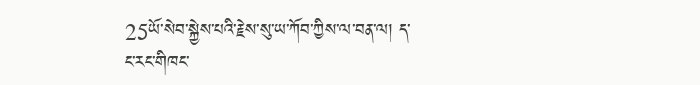25ཡོ་སེབ་སྐྱེས་པའི་རྗེས་སུ་ཡ་ཀོབ་ཀྱིས་ལ་བན་ལ། ད་ང་རང་གིཁང་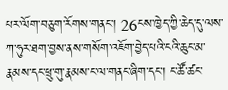པར་ལོག་བཅུག་རོགས་གནང་། 26ངས་ཁྱེད་ཀྱི་ཆེད་དུ་ལས་ཀ་ཧུར་ཐག་བྱས་ནས་གསོག་འཇོག་བྱེད་པའི་ངའི་ཆུང་མ་རྣམས་དང་ཕྲུ་གུ་རྣམས་ང་ལ་གནང་ཞིག་དང་། ང་ཚོ་ཚང་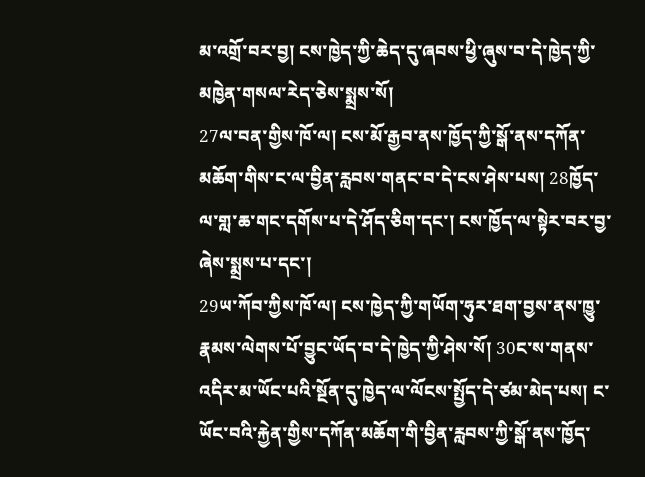མ་འགྲོ་བར་བྱ། ངས་ཁྱེད་ཀྱི་ཆེད་དུ་ཞབས་ཕྱི་ཞུས་བ་དེ་ཁྱེད་ཀྱི་མཁྱེན་གསལ་རེད་ཅེས་སྨྲས་སོ།
27ལ་བན་གྱིས་ཁོ་ལ། ངས་མོ་རྒྱབ་ནས་ཁྱོད་ཀྱི་སྒོ་ནས་དཀོན་མཆོག་གིས་ང་ལ་བྱིན་རླབས་གནང་བ་དེ་ངས་ཤེས་པས། 28ཁྱོད་ལ་གླ་ཆ་གང་དགོས་པ་དེ་ཤོད་ཅིག་དང་། ངས་ཁྱོད་ལ་སྟེར་བར་བྱ་ཞེས་སྨྲས་པ་དང་།
29ཡ་ཀོབ་ཀྱིས་ཁོ་ལ། ངས་ཁྱེད་ཀྱི་གཡོག་ཧུར་ཐག་བྱས་ནས་ཁྱུ་རྣམས་ལེགས་པོ་བྱུང་ཡོད་བ་དེ་ཁྱེད་ཀྱི་ཤེས་སོ། 30ང་ས་གནས་འདིར་མ་ཡོང་པའི་སྔོན་དུ་ཁྱེད་ལ་ལོངས་སྤྱོད་དེ་ཙམ་མེད་པས། ང་ཡོང་བའི་རྐྱེན་གྱིས་དཀོན་མཆོག་གི་བྱིན་རླབས་ཀྱི་སྒོ་ནས་ཁྱོད་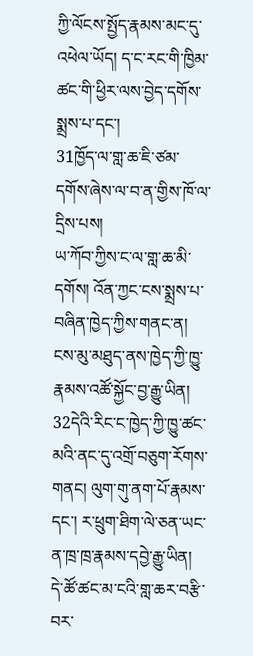ཀྱི་ལོངས་སྤྱོད་རྣམས་མང་དུ་འཕེལ་ཡོད། ད་ང་རང་གི་ཁྱིམ་ཚང་གི་ཕྱིར་ལས་བྱེད་དགོས་སྨྲས་པ་དང་།
31ཁྱོད་ལ་གླ་ཆ་ཇི་ཙམ་དགོས་ཞེས་ལ་བ་ན་གྱིས་ཁོ་ལ་དྲིས་པས།
ཡ་ཀོབ་ཀྱིས་ང་ལ་གླ་ཆ་མི་དགོས། འོན་ཀྱང་ངས་སྨྲས་པ་བཞིན་ཁྱེད་ཀྱིས་གནང་ན། ངས་མུ་མཐུད་ནས་ཁྱེད་ཀྱི་ཁྱུ་རྣམས་འཚོ་སྐྱོང་བྱ་རྒྱུ་ཡིན། 32དེའི་རིང་ང་ཁྱེད་ཀྱི་ཁྱུ་ཚང་མའི་ནང་དུ་འགྲོ་བཅུག་རོགས་གནང། ལུག་གུ་ནག་པོ་རྣམས་དང་། ར་ཕྲུག་ཐིག་ལེ་ཅན་ཡང་ན་ཁྲ་ཁྲ་རྣམས་དབྱེ་རྒྱུ་ཡིན། དེ་ཚོ་ཚང་མ་ངའི་གླ་ཆར་བརྩི་བར་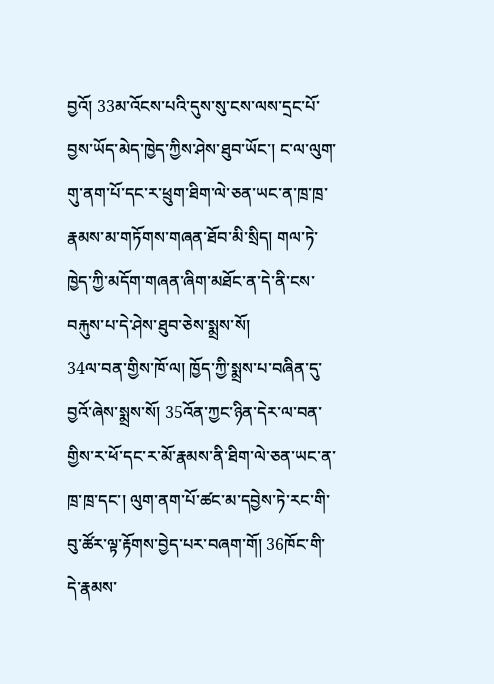བྱའོ། 33མ་འོངས་པའི་དུས་སུ་ངས་ལས་དྲང་པོ་བྱས་ཡོད་མེད་ཁྱེད་ཀྱིས་ཤེས་ཐུབ་ཡོང་། ང་ལ་ལུག་གུ་ནག་པོ་དང་ར་ཕྲུག་ཐིག་ལེ་ཅན་ཡང་ན་ཁྲ་ཁྲ་རྣམས་མ་གཏོགས་གཞན་ཐོབ་མི་སྲིད། གལ་ཏེ་ཁྱེད་ཀྱི་མདོག་གཞན་ཞིག་མཐོང་ན་དེ་ནི་ངས་བརྐུས་པ་དེ་ཤེས་ཐུབ་ཅེས་སྨྲས་སོ།
34ལ་བན་གྱིས་ཁོ་ལ། ཁྱོད་ཀྱི་སྨྲས་པ་བཞིན་དུ་བྱའོ་ཞེས་སྨྲས་སོ། 35འོན་ཀྱང་ཉིན་དེར་ལ་བན་གྱིས་ར་ཕོ་དང་ར་མོ་རྣམས་ནི་ཐིག་ལེ་ཅན་ཡང་ན་ཁྲ་ཁྲ་དང་། ལུག་ནག་པོ་ཚང་མ་དབྱེས་ཏེ་རང་གི་བུ་ཚོར་ལྟ་རྟོགས་བྱེད་པར་བཞག་གོ། 36ཁོང་གི་དེ་རྣམས་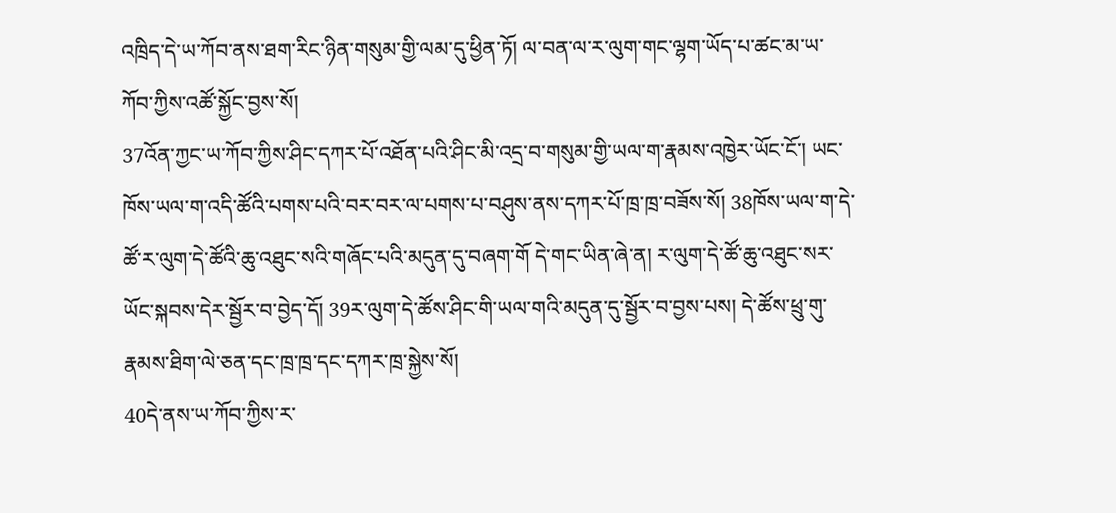འཁྲིད་དེ་ཡ་ཀོབ་ནས་ཐག་རིང་ཉིན་གསུམ་གྱི་ལམ་དུ་ཕྱིན་ཏོ། ལ་བན་ལ་ར་ལུག་གང་ལྷག་ཡོད་པ་ཚང་མ་ཡ་ཀོབ་ཀྱིས་འཚོ་སྐྱོང་བྱས་སོ།
37འོན་ཀྱང་ཡ་ཀོབ་ཀྱིས་ཤིང་དཀར་པོ་འཐོན་པའི་ཤིང་མི་འདྲ་བ་གསུམ་གྱི་ཡལ་ག་རྣམས་འཁྱེར་ཡོང་ངོ་། ཡང་ཁོས་ཡལ་ག་འདི་ཚོའི་པགས་པའི་བར་བར་ལ་པགས་པ་བཤུས་ནས་དཀར་པོ་ཁྲ་ཁྲ་བཟོས་སོ། 38ཁོས་ཡལ་ག་དེ་ཚོ་ར་ལུག་དེ་ཚོའི་ཆུ་འཐུང་སའི་གཞོང་པའི་མདུན་དུ་བཞག་གོ དེ་གང་ཡིན་ཞེ་ན། ར་ལུག་དེ་ཚོ་ཆུ་འཐུང་སར་ཡོང་སྐབས་དེར་སྦྱོར་བ་བྱེད་དོ། 39ར་ལུག་དེ་ཚོས་ཤིང་གི་ཡལ་གའི་མདུན་དུ་སྦྱོར་བ་བྱས་པས། དེ་ཚོས་ཕྲུ་གུ་རྣམས་ཐིག་ལེ་ཅན་དང་ཁྲ་ཁྲ་དང་དཀར་ཁྲ་སྐྱེས་སོ།
40དེ་ནས་ཡ་ཀོབ་ཀྱིས་ར་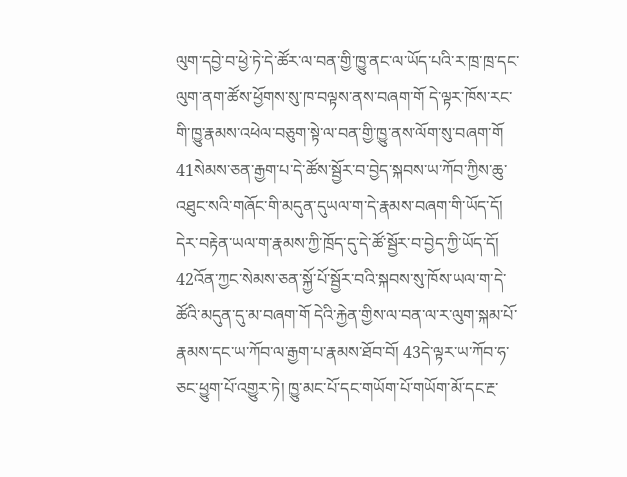ལུག་དབྱེ་བ་ཕྱེ་ཏེ་དེ་ཚོར་ལ་བན་གྱི་ཁྱུ་ནང་ལ་ཡོད་པའི་ར་ཁྲ་ཁྲ་དང་ལུག་ནག་ཚོས་ཕྱོགས་སུ་ཁ་བལྟས་ནས་བཞག་གོ དེ་ལྟར་ཁོས་རང་གི་ཁྱུ་རྣམས་འཕེལ་བཅུག་སྟེ་ལ་བན་གྱི་ཁྱུ་ནས་ལོག་སུ་བཞག་གོ
41སེམས་ཅན་རྒྱག་པ་དེ་ཚོས་སྦྱོར་བ་བྱེད་སྐབས་ཡ་ཀོབ་ཀྱིས་ཆུ་འཐུང་སའི་གཞོང་གི་མདུན་དུཡལ་ག་དེ་རྣམས་བཞག་གི་ཡོད་དོ། དེར་བརྟེན་ཡལ་ག་རྣམས་ཀྱི་ཁྲོད་དུ་དེ་ཚོ་སྦྱོར་བ་བྱེད་ཀྱི་ཡོད་དོ། 42འོན་ཀྱང་སེམས་ཅན་སྐྱོ་པོ་སྦྱོར་བའི་སྐབས་སུ་ཁོས་ཡལ་ག་དེ་ཚོའི་མདུན་དུ་མ་བཞག་གོ དེའི་རྐྱེན་གྱིས་ལ་བན་ལ་ར་ལུག་སྐམ་པོ་རྣམས་དང་ཡ་ཀོབ་ལ་རྒྱག་པ་རྣམས་ཐོབ་བོ། 43དེ་ལྟར་ཡ་ཀོབ་ཧ་ཅང་ཕྱུག་པོ་འགྱུར་ཏེ། ཁྱུ་མང་པོ་དང་གཡོག་པོ་གཡོག་མོ་དང་རྔ་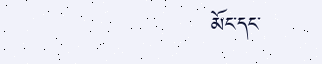མོང་དང་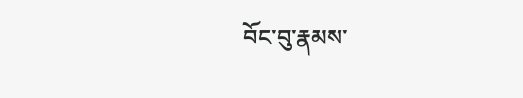བོང་བུ་རྣམས་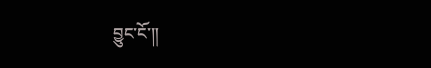བྱུང་ངོ་༎